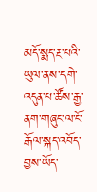མདོ་སྨད་རྔ་པའི་ཡུལ་ནས་དགེ་འདུན་པ་ཚོས་རྒྱ་ནག་གཞུང་ལ་ངོ་རྒོལ་སྐད་འབོད་བྱས་ཡོད་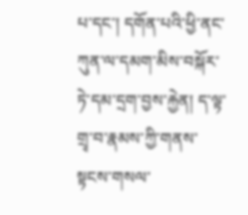པ་དང་། དགོན་པའི་ཕྱི་ནང་ཀུན་ལ་དམག་མིས་བསྐོར་ཏེ་དམ་དྲག་བྱས་རྐྱེན། ད་ལྟ་གྲྭ་བ་རྣམས་ཀྱི་གནས་སྟངས་གསལ་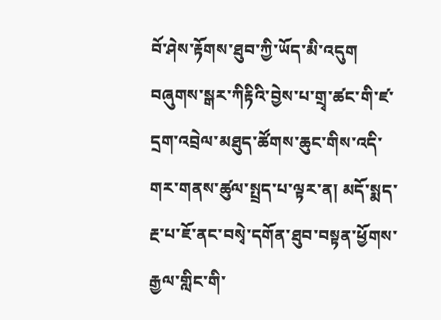བོ་ཤེས་རྟོགས་ཐུབ་ཀྱི་ཡོད་མི་འདུག
བཞུགས་སྒར་ཀིརྟིའི་བྱེས་པ་གྲྭ་ཚང་གི་ཛ་དྲག་འབྲེལ་མཐུད་ཚོགས་ཆུང་གིས་འདི་གར་གནས་ཚུལ་སྤྲད་པ་ལྟར་ན། མདོ་སྨད་རྔ་པ་ཇོ་ནང་བསྭེ་དགོན་ཐུབ་བསྟན་ཕྱོགས་རྒྱལ་གླིང་གི་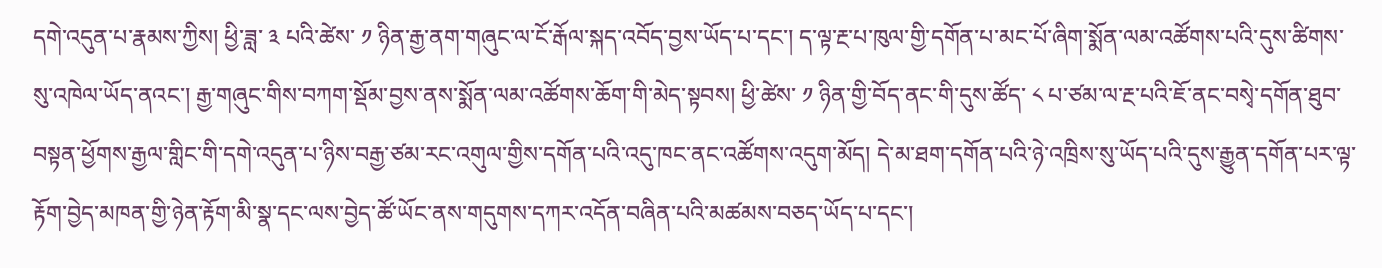དགེ་འདུན་པ་རྣམས་ཀྱིས། ཕྱི་ཟླ་ ༣ པའི་ཚེས་ ༡ ཉིན་རྒྱ་ནག་གཞུང་ལ་ངོ་རྒོལ་སྐད་འབོད་བྱས་ཡོད་པ་དང་། ད་ལྟ་རྔ་པ་ཁུལ་གྱི་དགོན་པ་མང་པོ་ཞིག་སྨོན་ལམ་འཚོགས་པའི་དུས་ཚིགས་སུ་འཁེལ་ཡོད་ནའང་། རྒྱ་གཞུང་གིས་བཀག་སྡོམ་བྱས་ནས་སྨོན་ལམ་འཚོགས་ཆོག་གི་མེད་སྟབས། ཕྱི་ཚེས་ ༡ ཉིན་གྱི་བོད་ནང་གི་དུས་ཚོད་ ༨ པ་ཙམ་ལ་རྔ་པའི་ཇོ་ནང་བསྭེ་དགོན་ཐུབ་བསྟན་ཕྱོགས་རྒྱལ་གླིང་གི་དགེ་འདུན་པ་ཉིས་བརྒྱ་ཙམ་རང་འགུལ་གྱིས་དགོན་པའི་འདུ་ཁང་ནང་འཚོགས་འདུག་མོད། དེ་མ་ཐག་དགོན་པའི་ཉེ་འཁྲིས་སུ་ཡོད་པའི་དུས་རྒྱུན་དགོན་པར་ལྟ་རྟོག་བྱེད་མཁན་གྱི་ཉེན་རྟོག་མི་སྣ་དང་ལས་བྱེད་ཚོ་ཡོང་ནས་གདུགས་དཀར་འདོན་བཞིན་པའི་མཚམས་བཅད་ཡོད་པ་དང་།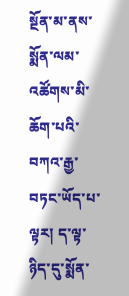སྔོན་མ་ནས་སྨོན་ལམ་འཚོགས་མི་ཆོག་པའི་བཀའ་རྒྱ་བཏང་ཡོད་པ་ལྟར། ད་ལྟ་ཉིད་དུ་སྨོན་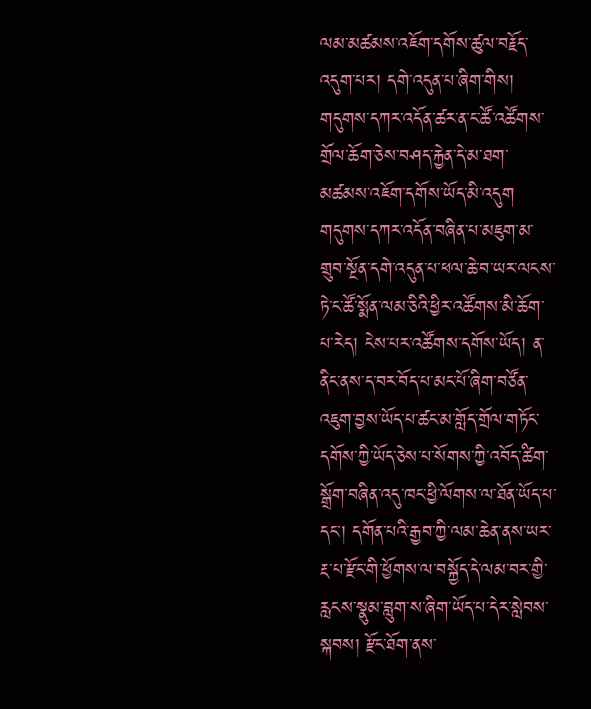ལམ་མཚམས་འཇོག་དགོས་ཚུལ་བརྗོད་འདུག་པར། དགེ་འདུན་པ་ཞིག་གིས། གདུགས་དཀར་འདོན་ཚར་ན་ང་ཚོ་འཚོགས་གྲོལ་ཆོག་ཅེས་བཤད་རྐྱེན་དེ་མ་ཐག་མཚམས་འཇོག་དགོས་ཡོད་མི་འདུག གདུགས་དཀར་འདོན་བཞིན་པ་མཇུག་མ་གྲུབ་སྔོན་དགེ་འདུན་པ་ཕལ་ཆེ་བ་ཡར་ལངས་ཏེ་ང་ཚོ་སྨོན་ལམ་ཅིའི་ཕྱིར་འཚོགས་མི་ཆོག་པ་རེད། ངེས་པར་འཚོགས་དགོས་ཡོད། ན་ནིང་ནས་ད་བར་བོད་པ་མང་པོ་ཞིག་བཙོན་འཇུག་བྱས་ཡོད་པ་ཚང་མ་གློད་གྲོལ་གཏོང་དགོས་ཀྱི་ཡོད་ཅེས་པ་སོགས་ཀྱི་འབོད་ཚིག་སྒྲོག་བཞིན་འདུ་ཁང་ཕྱི་ལོགས་ལ་ཐོན་ཡོད་པ་དང་། དགོན་པའི་རྒྱབ་ཀྱི་ལམ་ཆེན་ནས་ཡར་རྔ་པ་རྫོང་གི་ཕྱོགས་ལ་བསྐྱོད་དེ་ལམ་བར་གྱི་རླངས་སྣུམ་བླུག་ས་ཞིག་ཡོད་པ་དེར་སླེབས་སྐབས། རྫོང་ཐོག་ནས་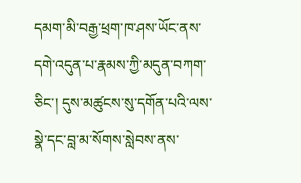དམག་མི་བརྒྱ་ཕྲག་ཁ་ཤས་ཡོང་ནས་དགེ་འདུན་པ་རྣམས་ཀྱི་མདུན་བཀག་ཅིང་། དུས་མཚུངས་སུ་དགོན་པའི་ལས་སྣེ་དང་བླ་མ་སོགས་སླེབས་ནས་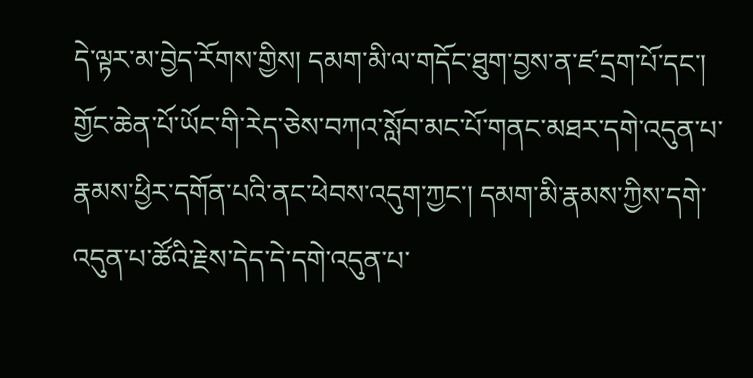དེ་ལྟར་མ་བྱེད་རོགས་གྱིས། དམག་མི་ལ་གདོང་ཐུག་བྱས་ན་ཛ་དྲག་པོ་དང་། གྱོང་ཆེན་པོ་ཡོང་གི་རེད་ཅེས་བཀའ་སློབ་མང་པོ་གནང་མཐར་དགེ་འདུན་པ་རྣམས་ཕྱིར་དགོན་པའི་ནང་ཕེབས་འདུག་ཀྱང་། དམག་མི་རྣམས་ཀྱིས་དགེ་འདུན་པ་ཚོའི་རྗེས་དེད་དེ་དགེ་འདུན་པ་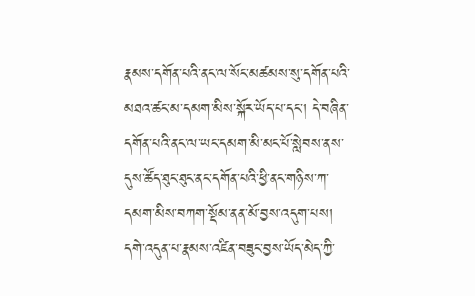རྣམས་དགོན་པའི་ནང་ལ་སོང་མཚམས་སུ་དགོན་པའི་མཐའ་ཚང་མ་དམག་མིས་སྐོར་ཡོད་པ་དང་། དེ་བཞིན་དགོན་པའི་ནང་ལ་ཡང་དམག་མི་མང་པོ་སླེབས་ནས་དུས་ཚོད་ཐུང་ཐུང་ནང་དགོན་པའི་ཕྱི་ནང་གཉིས་ཀ་དམག་མིས་བཀག་སྡོམ་ནན་མོ་བྱས་འདུག་པས། དགེ་འདུན་པ་རྣམས་འཛིན་བཟུང་བྱས་ཡོད་མེད་ཀྱི་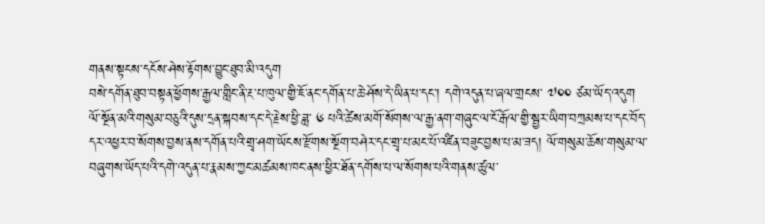གནས་སྟངས་དངོས་ཤེས་རྟོགས་བྱུང་ཐུབ་མི་འདུག
བསེ་དགོན་ཐུབ་བསྟན་ཕྱོགས་རྒྱལ་གླིང་ནི་རྔ་པ་ཁུལ་གྱི་ཇོ་ནང་དགོན་པ་ཆེ་ཤོས་དེ་ཡིན་པ་དང་། དགེ་འདུན་པ་ཞལ་གྲངས་ ༧༠༠ ཙམ་ཡོད་འདུག ལོ་སྔོན་མའི་གསུམ་བཅུའི་དུས་དྲན་སྐབས་དང་དེ་རྗེས་ཕྱི་ཟླ་ ༦ པའི་ཚེས་མགོ་སོགས་ལ་རྒྱ་ནག་གཞུང་ལ་ངོ་རྒོལ་གྱི་སྦྱར་ཡིག་བཀྲམས་པ་དང་བོད་དར་འཕྱར་བ་སོགས་བྱས་ནས་དགོན་པའི་གྲྭ་ཤག་ཡོངས་རྫོགས་སྔོག་བཤེར་དང་གྲྭ་པ་མང་པོ་འཛིན་བཟུང་བྱས་པ་མ་ཟད། ལོ་གསུམ་ཆོས་གསུམ་ལ་བཞུགས་ཡོད་པའི་དགེ་འདུན་པ་རྣམས་ཀྱང་མཚམས་ཁང་ནས་ཕྱིར་ཐོན་དགོས་པ་ལ་སོགས་པའི་གནས་ཚུལ་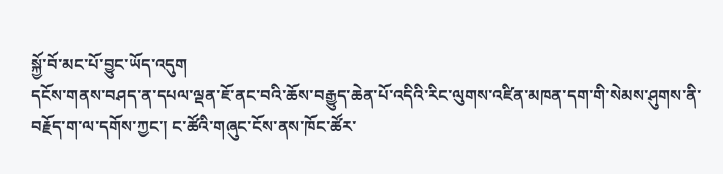སྐྱོ་བོ་མང་པོ་བྱུང་ཡོད་འདུག
དངོས་གནས་བཤད་ན་དཔལ་ལྡན་ཇོ་ནང་བའི་ཆོས་བརྒྱུད་ཆེན་པོ་འདིའི་རིང་ལུགས་འཛིན་མཁན་དག་གི་སེམས་ཤུགས་ནི་བརྗོད་ག་ལ་དགོས་ཀྱང་། ང་ཚོའི་གཞུང་ངོས་ནས་ཁོང་ཚོར་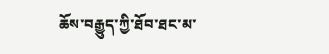ཆོས་བརྒྱུད་ཀྱི་ཐོབ་ཐང་མ་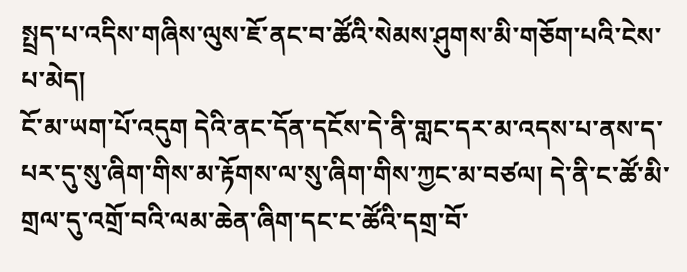སྤྲད་པ་འདིས་གཞིས་ལུས་ཇོ་ནང་བ་ཚོའི་སེམས་ཤུགས་མི་གཅོག་པའི་ངེས་པ་མེད།
ངོ་མ་ཡག་པོ་འདུག དེའི་ནང་དོན་དངོས་དེ་ནི་གླང་དར་མ་འདས་པ་ནས་ད་པར་དུ་སུ་ཞིག་གིས་མ་རྟོགས་ལ་སུ་ཞིག་གིས་ཀྱང་མ་བཙལ། དེ་ནི་ང་ཚོ་མི་གྲལ་དུ་འགྲོ་བའི་ལམ་ཆེན་ཞིག་དང་ང་ཚོའི་དགྲ་བོ་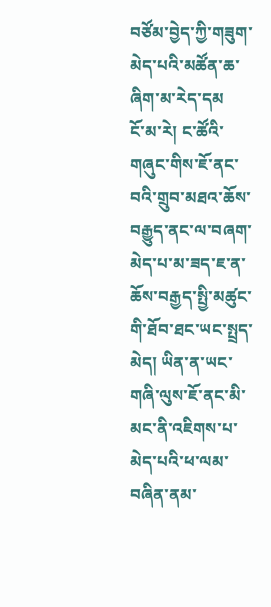བཙོམ་བྱེད་ཀྱི་གཟུག་མེད་པའི་མཚོན་ཆ་ཞིག་མ་རེད་དམ
ངོ་མ་རེ། ང་ཚོའི་གཞུང་གིས་ཇོ་ནང་བའི་གྲུབ་མཐའ་ཆོས་བརྒྱུད་ནང་ལ་བཞག་མེད་པ་མ་ཟད་ཇ་ན་ཆོས་བརྒྱད་སྤྱི་མཚུང་གི་ཐོབ་ཐང་ཡང་སྤྲད་མེད། ཡིན་ན་ཡང་གཞི་ལུས་ཇོ་ནང་མི་མང་ནི་འཇིགས་པ་མེད་པའི་ཕ་ལམ་བཞིན་ནམ་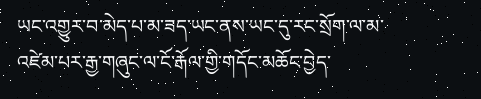ཡང་འགྱུར་བ་མེད་པ་མ་ཟད་ཡང་ནས་ཡང་དུ་རང་སྲོག་ལ་མ་འཛེམ་པར་རྒྱ་གཞུང་ལ་ངོ་རྒོལ་གྱི་གདོང་མཆོང་བྱེད་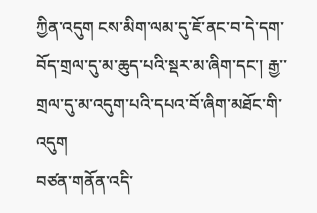ཀྱིན་འདུག ངས་མིག་ལམ་དུ་ཇོ་ནང་བ་དེ་དག་བོད་གྲལ་དུ་མ་ཆུད་པའི་སྡར་མ་ཞིག་དང་། རྒྱ་་གྲལ་དུ་མ་འདུག་པའི་དཔའ་བོ་ཞིག་མཐོང་གི་འདུག
བཙན་གནོན་འདི་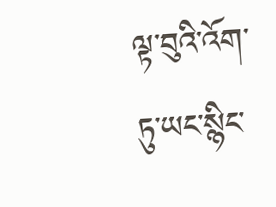ལྟ་བུའི་འོག་ཏུ་ཡང་སྙིང་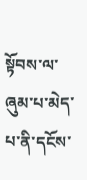སྟོབས་ལ་ཞུམ་པ་མེད་པ་ནི་དངོས་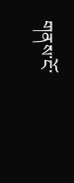གནས་ངོ་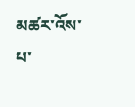མཚར་འོས་པ་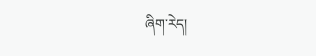ཞིག་རེད།